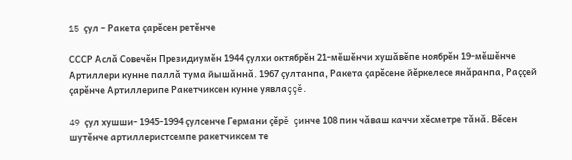15 çул – Ракета çарĕсен ретĕнче

СССР Аслă Совечĕн Президиумĕн 1944 çулхи октябрĕн 21-мĕшĕнчи хушăвĕпе ноябрĕн 19-мĕшĕнче Артиллери кунне паллă тума йышăннă. 1967 çултанпа, Ракета çарĕсене йĕркелесе янăранпа, Раççей çарĕнче Артиллерипе Ракетчиксен кунне уявлаççĕ.

49 çул хушши- 1945-1994 çулсенче Германи çĕрĕ çинче 108 пин чăваш каччи хĕсметре тăнă. Вĕсен шутĕнче артиллеристсемпе ракетчиксем те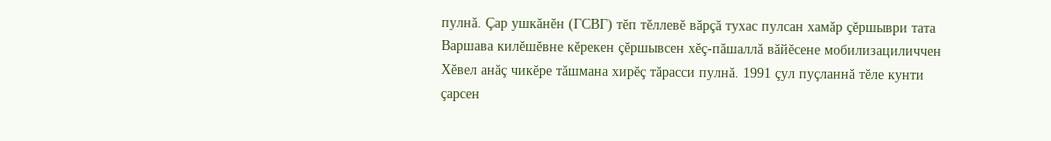пулнă. Çар ушкăнĕн (ГСВГ) тĕп тĕллевĕ вăрçă тухас пулсан хамăр çĕршыври тата Варшава килĕшĕвне кĕрекен çĕршывсен хĕç-пăшаллă вăйĕсене мобилизациличчен Хĕвел анăç чикĕре тăшмана хирĕç тăрасси пулнă. 1991 çул пуçланнă тĕле кунти çарсен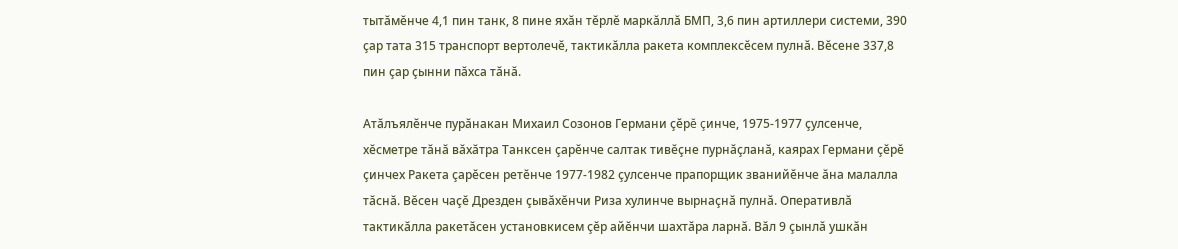тытăмĕнче 4,1 пин танк, 8 пине яхăн тĕрлĕ маркăллă БМП, 3,6 пин артиллери системи, 390 çар тата 315 транспорт вертолечĕ, тактикăлла ракета комплексĕсем пулнă. Вĕсене 337,8 пин çар çынни пăхса тăнă.

Атăлъялĕнче пурăнакан Михаил Созонов Германи çĕрĕ çинче, 1975-1977 çулсенче, хĕсметре тăнă вăхăтра Танксен çарĕнче салтак тивĕçне пурнăçланă, каярах Германи çĕрĕ çинчех Ракета çарĕсен ретĕнче 1977-1982 çулсенче прапорщик званийĕнче ăна малалла тăснă. Вĕсен чаçĕ Дрезден çывăхĕнчи Риза хулинче вырнаçнă пулнă. Оперативлă тактикăлла ракетăсен установкисем çĕр айĕнчи шахтăра ларнă. Вăл 9 çынлă ушкăн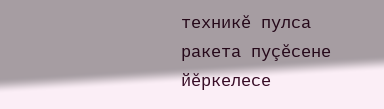техникĕ пулса ракета пуçĕсене йĕркелесе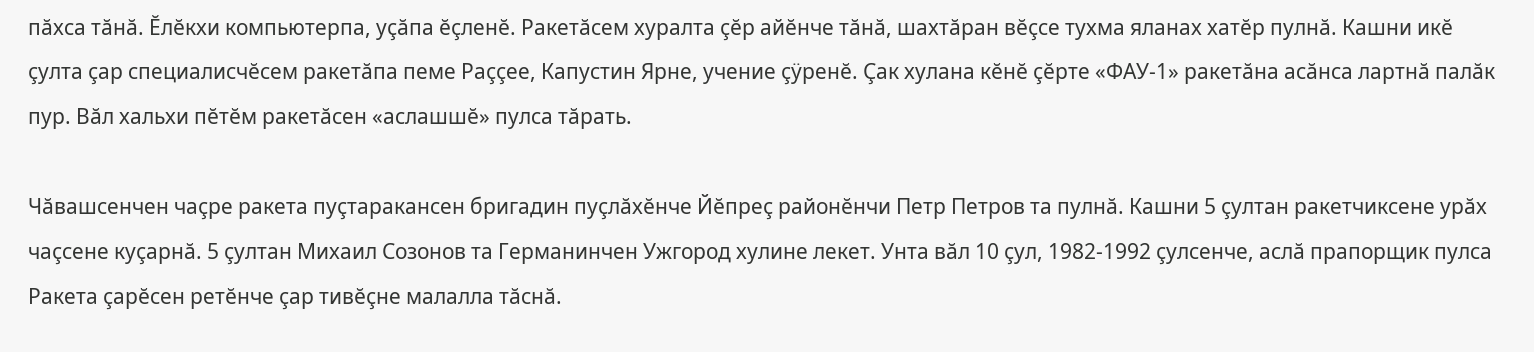пăхса тăнă. Ĕлĕкхи компьютерпа, уçăпа ĕçленĕ. Ракетăсем хуралта çĕр айĕнче тăнă, шахтăран вĕçсе тухма яланах хатĕр пулнă. Кашни икĕ çулта çар специалисчĕсем ракетăпа пеме Раççее, Капустин Ярне, учение çÿренĕ. Çак хулана кĕнĕ çĕрте «ФАУ-1» ракетăна асăнса лартнă палăк пур. Вăл хальхи пĕтĕм ракетăсен «аслашшĕ» пулса тăрать.

Чăвашсенчен чаçре ракета пуçтаракансен бригадин пуçлăхĕнче Йĕпреç районĕнчи Петр Петров та пулнă. Кашни 5 çултан ракетчиксене урăх чаçсене куçарнă. 5 çултан Михаил Созонов та Германинчен Ужгород хулине лекет. Унта вăл 10 çул, 1982-1992 çулсенче, аслă прапорщик пулса Ракета çарĕсен ретĕнче çар тивĕçне малалла тăснă.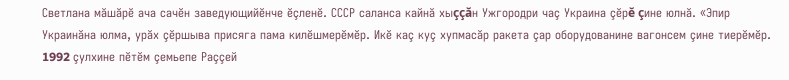Светлана мăшăрĕ ача сачĕн заведующийĕнче ĕçленĕ. СССР саланса кайнă хыççăн Ужгородри чаç Украина çĕрĕ çине юлнă. «Эпир Украинăна юлма, урăх çĕршыва присяга пама килĕшмерĕмĕр. Икĕ каç куç хупмасăр ракета çар оборудованине вагонсем çине тиерĕмĕр. 1992 çулхине пĕтĕм çемьепе Раççей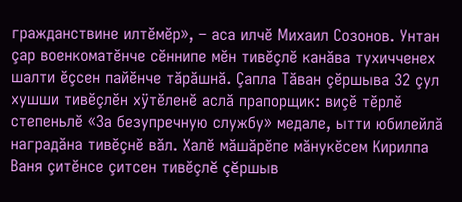гражданствине илтĕмĕр», – аса илчĕ Михаил Созонов. Унтан çар военкоматĕнче сĕннипе мĕн тивĕçлĕ канăва тухичченех шалти ĕçсен пайĕнче тăрăшнă. Çапла Тăван çĕршыва 32 çул хушши тивĕçлĕн хÿтĕленĕ аслă прапорщик: виçĕ тĕрлĕ степеньлĕ «За безупречную службу» медале, ытти юбилейлă наградăна тивĕçнĕ вăл. Халĕ мăшăрĕпе мăнукĕсем Кирилпа Ваня çитĕнсе çитсен тивĕçлĕ çĕршыв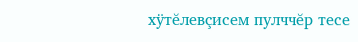хÿтĕлевçисем пулччĕр тесе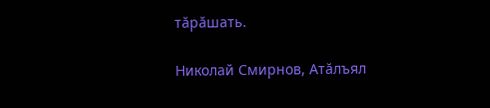тăрăшать.

Николай Смирнов, Атăлъял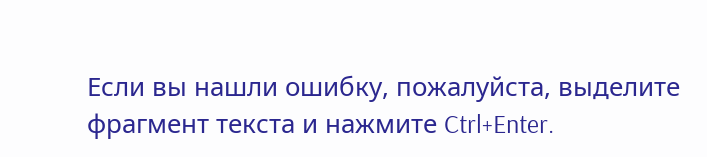Если вы нашли ошибку, пожалуйста, выделите фрагмент текста и нажмите Ctrl+Enter.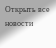Открыть все новости